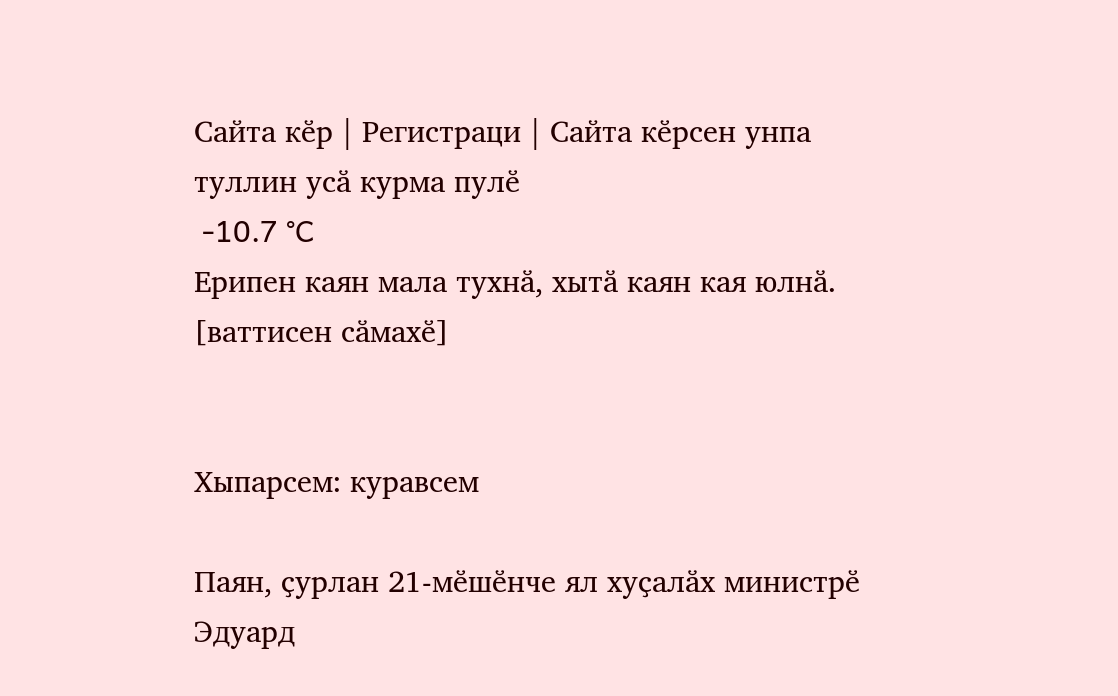Сайта кӗр | Регистраци | Сайта кӗрсен унпа туллин усӑ курма пулӗ
 -10.7 °C
Ерипен каян мала тухнӑ, хытӑ каян кая юлнӑ.
[ваттисен сӑмахӗ]


Хыпарсем: куравсем

Паян, ҫурлан 21-мӗшӗнче ял хуҫалӑх министрӗ Эдуард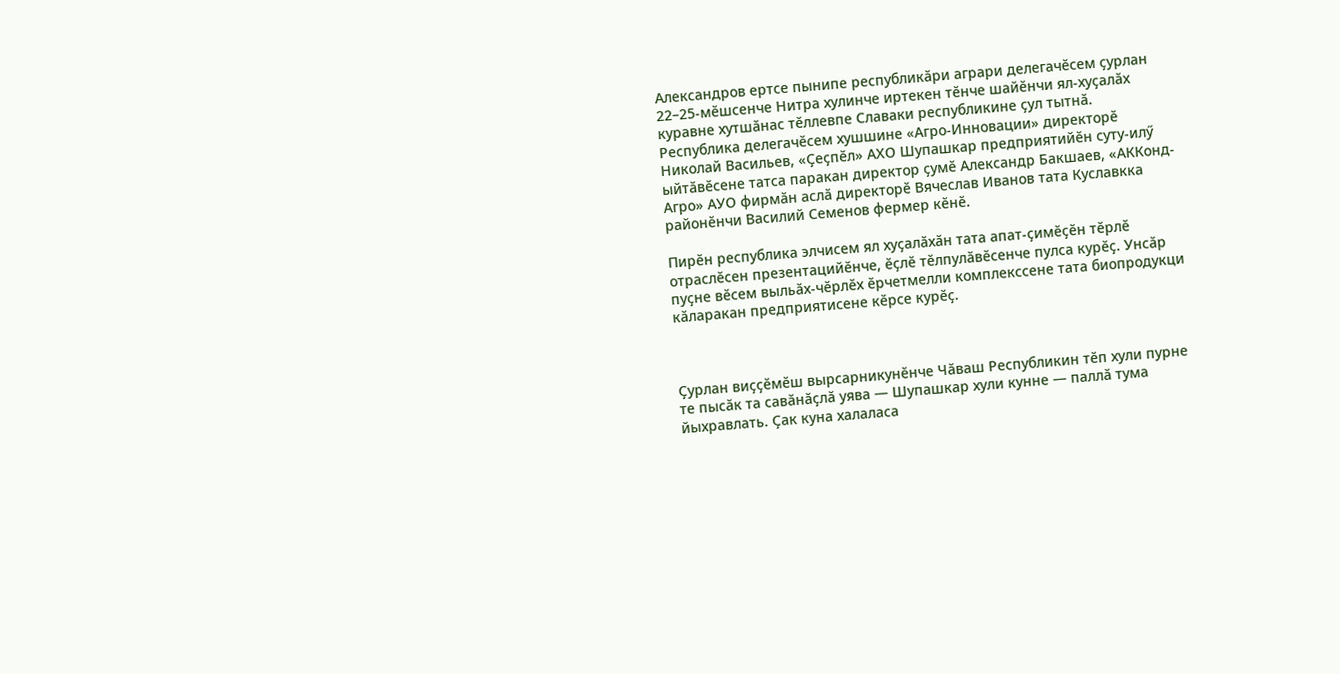Александров ертсе пынипе республикӑри аграри делегачӗсем ҫурлан 22–25-мӗшсенче Нитра хулинче иртекен тӗнче шайӗнчи ял-хуҫалӑх куравне хутшӑнас тӗллевпе Славаки республикине ҫул тытнӑ. Республика делегачӗсем хушшине «Агро-Инновации» директорӗ Николай Васильев, «Ҫеҫпӗл» АХО Шупашкар предприятийӗн суту-илӳ ыйтӑвӗсене татса паракан директор ҫумӗ Александр Бакшаев, «АККонд-Агро» АУО фирмӑн аслӑ директорӗ Вячеслав Иванов тата Куславкка районӗнчи Василий Семенов фермер кӗнӗ.

Пирӗн республика элчисем ял хуҫалӑхӑн тата апат-ҫимӗҫӗн тӗрлӗ отраслӗсен презентацийӗнче, ӗҫлӗ тӗлпулӑвӗсенче пулса курӗҫ. Унсӑр пуҫне вӗсем выльӑх-чӗрлӗх ӗрчетмелли комплекссене тата биопродукци кӑларакан предприятисене кӗрсе курӗҫ.



Ҫурлан виҫҫӗмӗш вырсарникунӗнче Чӑваш Республикин тӗп хули пурне те пысӑк та савӑнӑҫлӑ уява — Шупашкар хули кунне — паллӑ тума йыхравлать. Ҫак куна халаласа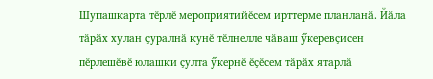Шупашкарта тӗрлӗ мероприятийӗсем ирттерме планланӑ. Йӑла тӑрӑх хулан ҫуралнӑ кунӗ тӗлнелле чӑваш ӳкеревҫисен пӗрлешӗвӗ юлашки ҫулта ӳкернӗ ӗҫӗсем тӑрӑх ятарлӑ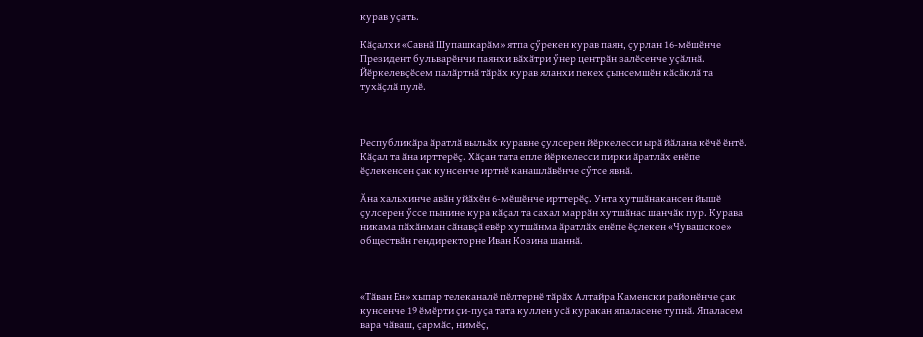курав уҫать.

Кӑҫалхи «Савнӑ Шупашкарӑм» ятпа ҫӳрекен курав паян, ҫурлан 16-мӗшӗнче Президент бульварӗнчи паянхи вӑхӑтри ӳнер центрӑн залӗсенче уҫӑлнӑ. Йӗркелевҫӗсем палӑртнӑ тӑрӑх курав яланхи пекех ҫынсемшӗн кӑсӑклӑ та тухӑҫлӑ пулӗ.



Республикӑра ӑратлӑ выльӑх куравне ҫулсерен йӗркелесси ырӑ йӑлана кӗчӗ ӗнтӗ. Кӑҫал та ӑна ирттерӗҫ. Хӑҫан тата епле йӗркелесси пирки ӑратлӑх енӗпе ӗҫлекенсен ҫак кунсенче иртнӗ канашлӑвӗнче сӳтсе явнӑ.

Ӑна хальхинче авӑн уйӑхӗн 6-мӗшӗнче ирттерӗҫ. Унта хутшӑнакансен йышӗ ҫулсерен ӳссе пынине кура кӑҫал та сахал маррӑн хутшӑнас шанчӑк пур. Курава никама пӑхӑнман сӑнавҫӑ евӗр хутшӑнма ӑратлӑх енӗпе ӗҫлекен «Чувашское» обществӑн гендиректорне Иван Козина шаннӑ.



«Тӑван Ен» хыпар телеканалӗ пӗлтернӗ тӑрӑх Алтайра Каменски районӗнче ҫак кунсенче 19 ӗмӗрти ҫи-пуҫа тата куллен усӑ куракан япаласене тупнӑ. Япаласем вара чӑваш, ҫармӑс, нимӗҫ,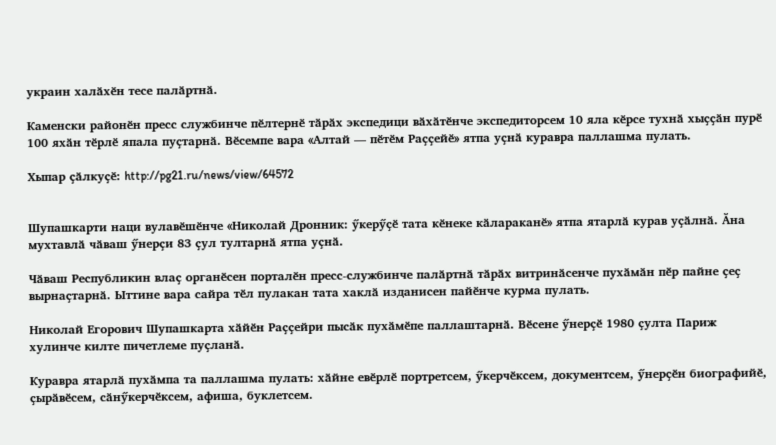украин халӑхӗн тесе палӑртнӑ.

Каменски районӗн пресс службинче пӗлтернӗ тӑрӑх экспедици вӑхӑтӗнче экспедиторсем 10 яла кӗрсе тухнӑ хыҫҫӑн пурӗ 100 яхӑн тӗрлӗ япала пуҫтарнӑ. Вӗсемпе вара «Алтай — пӗтӗм Раҫҫейӗ» ятпа уҫнӑ куравра паллашма пулать.

Хыпар ҫӑлкуҫӗ: http://pg21.ru/news/view/64572


Шупашкарти наци вулавӗшӗнче «Николай Дронник: ӳкерӳҫӗ тата кӗнеке кӑлараканӗ» ятпа ятарлӑ курав уҫӑлнӑ. Ӑна мухтавлӑ чӑваш ӳнерҫи 83 ҫул тултарнӑ ятпа уҫнӑ.

Чӑваш Республикин влаҫ органӗсен порталӗн пресс-службинче палӑртнӑ тӑрӑх витринӑсенче пухӑмӑн пӗр пайне ҫеҫ вырнаҫтарнӑ. Ыттине вара сайра тӗл пулакан тата хаклӑ изданисен пайӗнче курма пулать.

Николай Егорович Шупашкарта хӑйӗн Раҫҫейри пысӑк пухӑмӗпе паллаштарнӑ. Вӗсене ӳнерҫӗ 1980 ҫулта Париж хулинче килте пичетлеме пуҫланӑ.

Куравра ятарлӑ пухӑмпа та паллашма пулать: хӑйне евӗрлӗ портретсем, ӳкерчӗксем, документсем, ӳнерҫӗн биографийӗ, ҫырӑвӗсем, сӑнӳкерчӗксем, афиша, буклетсем.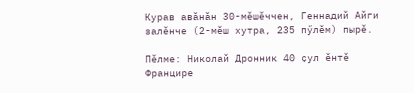Курав авӑнӑн 30-мӗшӗччен, Геннадий Айги залӗнче (2-мӗш хутра, 235 пӳлӗм) пырӗ.

Пӗлме: Николай Дронник 40 ҫул ӗнтӗ Францире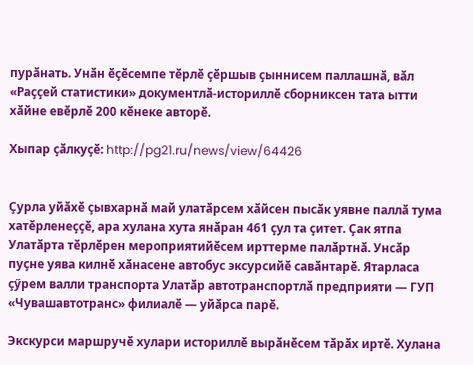пурӑнать. Унӑн ӗҫӗсемпе тӗрлӗ ҫӗршыв ҫыннисем паллашнӑ, вӑл «Раҫҫей статистики» документлӑ-историллӗ сборниксен тата ытти хӑйне евӗрлӗ 200 кӗнеке авторӗ.

Хыпар ҫӑлкуҫӗ: http://pg21.ru/news/view/64426


Ҫурла уйӑхӗ ҫывхарнӑ май улатӑрсем хӑйсен пысӑк уявне паллӑ тума хатӗрленеҫҫӗ, ара хулана хута янӑран 461 ҫул та ҫитет. Ҫак ятпа Улатӑрта тӗрлӗрен мероприятийӗсем ирттерме палӑртнӑ. Унсӑр пуҫне уява килнӗ хӑнасене автобус эксурсийӗ савӑнтарӗ. Ятарласа ҫӳрем валли транспорта Улатӑр автотранспортлӑ предприяти — ГУП «Чувашавтотранс» филиалӗ — уйӑрса парӗ.

Экскурси маршручӗ хулари историллӗ вырӑнӗсем тӑрӑх иртӗ. Хулана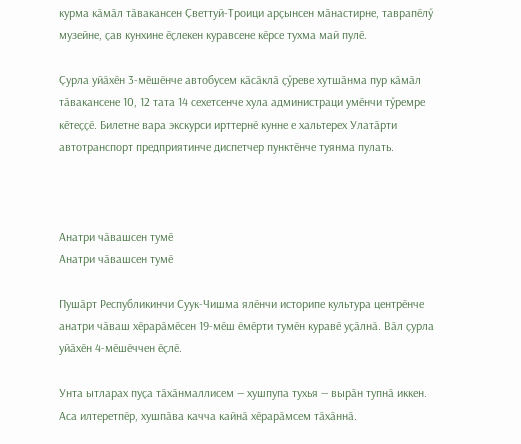курма кӑмӑл тӑвакансен Ҫветтуй-Троици арҫынсен мӑнастирне, таврапӗлӳ музейне, ҫав кунхине ӗҫлекен куравсене кӗрсе тухма май пулӗ.

Ҫурла уйӑхӗн 3-мӗшӗнче автобусем кӑсӑклӑ ҫӳреве хутшӑнма пур кӑмӑл тӑвакансене 10, 12 тата 14 сехетсенче хула администраци умӗнчи тӳремре кӗтеҫҫӗ. Билетне вара экскурси ирттернӗ кунне е хальтерех Улатӑрти автотранспорт предприятинче диспетчер пунктӗнче туянма пулать.



Анатри чӑвашсен тумӗ
Анатри чӑвашсен тумӗ

Пушӑрт Республикинчи Суук-Чишма ялӗнчи историпе культура центрӗнче анатри чӑваш хӗрарӑмӗсен 19-мӗш ӗмӗрти тумӗн куравӗ уҫӑлнӑ. Вӑл ҫурла уйӑхӗн 4-мӗшӗччен ӗҫлӗ.

Унта ытларах пуҫа тӑхӑнмаллисем — хушпупа тухья — вырӑн тупнӑ иккен. Аса илтеретпӗр, хушпӑва качча кайнӑ хӗрарӑмсем тӑхӑннӑ.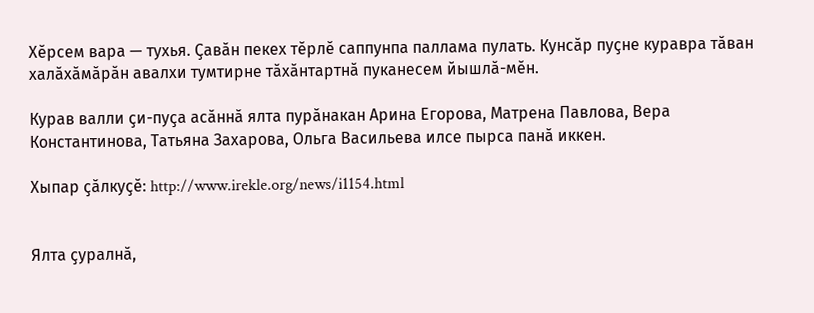Хӗрсем вара — тухья. Ҫавӑн пекех тӗрлӗ саппунпа паллама пулать. Кунсӑр пуҫне куравра тӑван халӑхӑмӑрӑн авалхи тумтирне тӑхӑнтартнӑ пуканесем йышлӑ-мӗн.

Курав валли ҫи-пуҫа асӑннӑ ялта пурӑнакан Арина Егорова, Матрена Павлова, Вера Константинова, Татьяна Захарова, Ольга Васильева илсе пырса панӑ иккен.

Хыпар ҫӑлкуҫӗ: http://www.irekle.org/news/i1154.html


Ялта ҫуралнӑ,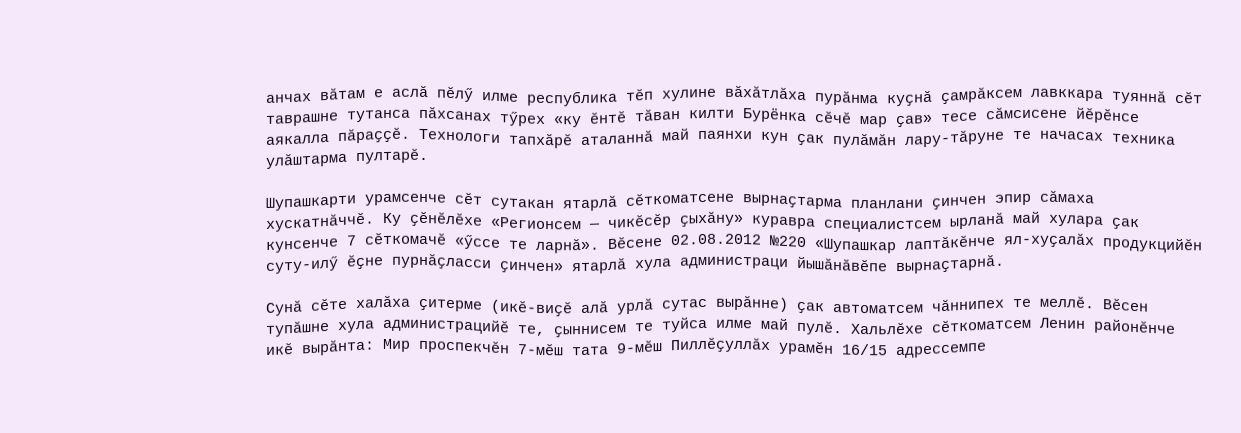анчах вӑтам е аслӑ пӗлӳ илме республика тӗп хулине вӑхӑтлӑха пурӑнма куҫнӑ ҫамрӑксем лавккара туяннӑ сӗт таврашне тутанса пӑхсанах тӳрех «ку ӗнтӗ тӑван килти Бурёнка сӗчӗ мар ҫав» тесе сӑмсисене йӗрӗнсе аякалла пӑраҫҫӗ. Технологи тапхӑрӗ аталаннӑ май паянхи кун ҫак пулӑмӑн лару-тӑруне те начасах техника улӑштарма пултарӗ.

Шупашкарти урамсенче сӗт сутакан ятарлӑ сӗткоматсене вырнаҫтарма планлани ҫинчен эпир сӑмаха хускатнӑччӗ. Ку ҫӗнӗлӗхе «Регионсем — чикӗсӗр ҫыхӑну» куравра специалистсем ырланӑ май хулара ҫак кунсенче 7 сӗткомачӗ «ӳссе те ларнӑ». Вӗсене 02.08.2012 №220 «Шупашкар лаптӑкӗнче ял-хуҫалӑх продукцийӗн суту-илӳ ӗҫне пурнӑҫласси ҫинчен» ятарлӑ хула администраци йышӑнӑвӗпе вырнаҫтарнӑ.

Сунӑ сӗте халӑха ҫитерме (икӗ-виҫӗ алӑ урлӑ сутас вырӑнне) ҫак автоматсем чӑннипех те меллӗ. Вӗсен тупӑшне хула администрацийӗ те, ҫыннисем те туйса илме май пулӗ. Хальлӗхе сӗткоматсем Ленин районӗнче икӗ вырӑнта: Мир проспекчӗн 7-мӗш тата 9-мӗш Пиллӗҫуллӑх урамӗн 16/15 адрессемпе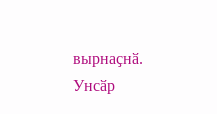вырнаҫнӑ. Унсӑр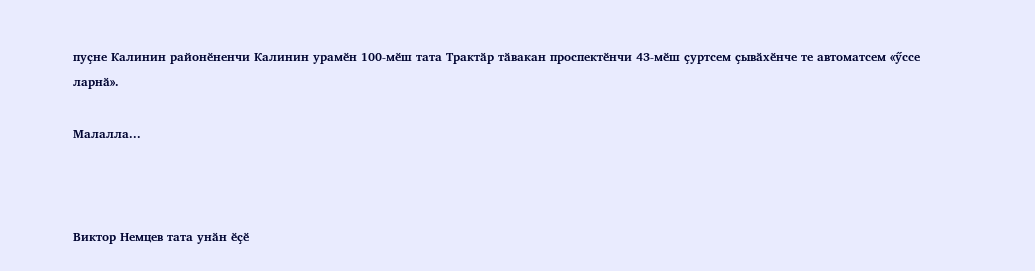пуҫне Калинин районӗненчи Калинин урамӗн 100-мӗш тата Трактӑр тӑвакан проспектӗнчи 43-мӗш ҫуртсем ҫывӑхӗнче те автоматсем «ӳссе ларнӑ».

Малалла...



Виктор Немцев тата унӑн ӗҫӗ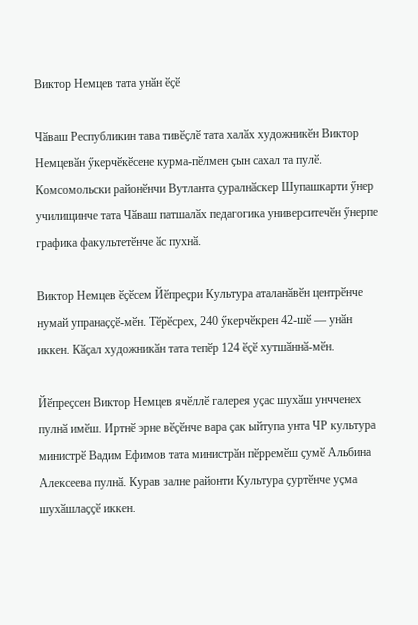Виктор Немцев тата унӑн ӗҫӗ

Чӑваш Республикин тава тивӗҫлӗ тата халӑх художникӗн Виктор Немцевӑн ӳкерчӗкӗсене курма-пӗлмен ҫын сахал та пулӗ. Комсомольски районӗнчи Вутланта ҫуралнӑскер Шупашкарти ӳнер училищинче тата Чӑваш патшалӑх педагогика университечӗн ӳнерпе графика факультетӗнче ӑс пухнӑ.

Виктор Немцев ӗҫӗсем Йӗпреҫри Культура аталанӑвӗн центрӗнче нумай упранаҫҫӗ-мӗн. Тӗрӗсрех, 240 ӳкерчӗкрен 42-шӗ — унӑн иккен. Кӑҫал художникӑн тата тепӗр 124 ӗҫӗ хутшӑннӑ-мӗн.

Йӗпреҫсен Виктор Немцев ячӗллӗ галерея уҫас шухӑш унчченех пулнӑ имӗш. Иртнӗ эрне вӗҫӗнче вара ҫак ыйтупа унта ЧР культура министрӗ Вадим Ефимов тата министрӑн пӗрремӗш ҫумӗ Альбина Алексеева пулнӑ. Курав залне районти Культура ҫуртӗнче уҫма шухӑшлаҫҫӗ иккен.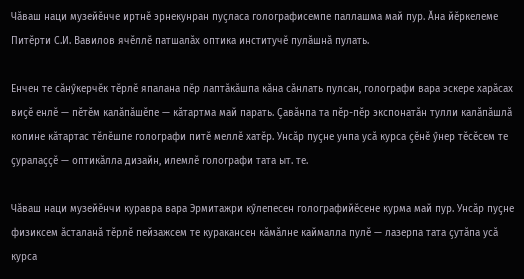Чӑваш наци музейӗнче иртнӗ эрнекунран пуҫласа голографисемпе паллашма май пур. Ӑна йӗркелеме Питӗрти С.И. Вавилов ячӗллӗ патшалӑх оптика институчӗ пулӑшнӑ пулать.

Енчен те сӑнӳкерчӗк тӗрлӗ япалана пӗр лаптӑкӑшпа кӑна сӑнлать пулсан, голографи вара эскере харӑсах виҫӗ енлӗ — пӗтӗм калӑпӑшӗпе — кӑтартма май парать. Ҫавӑнпа та пӗр-пӗр экспонатӑн тулли калӑпӑшлӑ копине кӑтартас тӗлӗшпе голографи питӗ меллӗ хатӗр. Унсӑр пуҫне унпа усӑ курса ҫӗнӗ ӳнер тӗсӗсем те ҫуралаҫҫӗ — оптикӑлла дизайн, илемлӗ голографи тата ыт. те.

Чӑваш наци музейӗнчи куравра вара Эрмитажри кӳлепесен голографийӗсене курма май пур. Унсӑр пуҫне физиксем ӑсталанӑ тӗрлӗ пейзажсем те куракансен кӑмӑлне каймалла пулӗ — лазерпа тата ҫутӑпа усӑ курса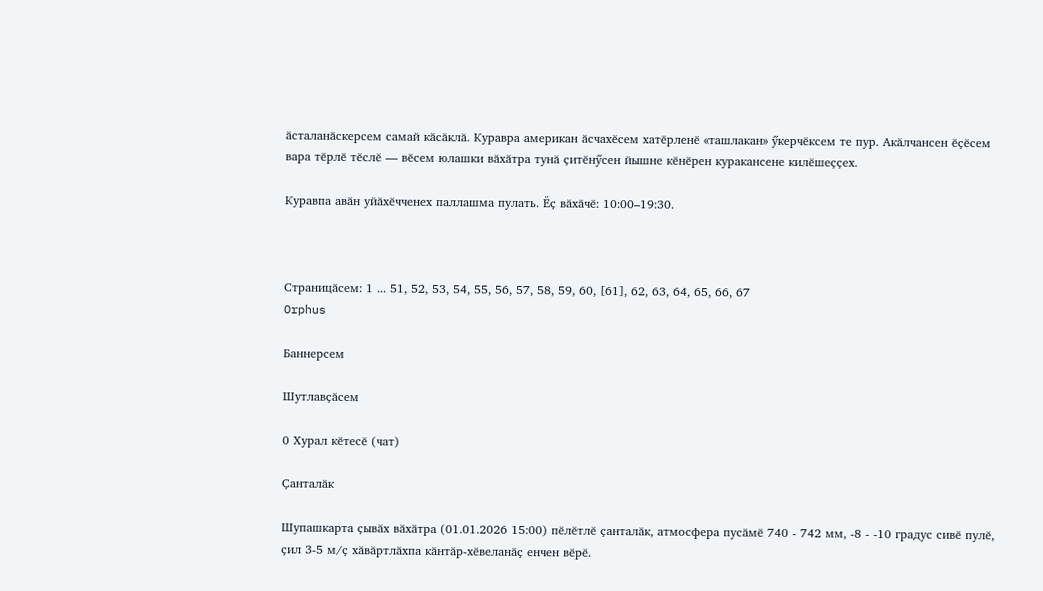ӑсталанӑскерсем самай кӑсӑклӑ. Куравра американ ӑсчахӗсем хатӗрленӗ «ташлакан» ӳкерчӗксем те пур. Акӑлчансен ӗҫӗсем вара тӗрлӗ тӗслӗ — вӗсем юлашки вӑхӑтра тунӑ ҫитӗнӳсен йышне кӗнӗрен куракансене килӗшеҫҫех.

Куравпа авӑн уйӑхӗчченех паллашма пулать. Ӗҫ вӑхӑчӗ: 10:00–19:30.



Страницӑсем: 1 ... 51, 52, 53, 54, 55, 56, 57, 58, 59, 60, [61], 62, 63, 64, 65, 66, 67
Orphus

Баннерсем

Шутлавҫӑсем

0 Хурал кӗтесӗ (чат)

Ҫанталӑк

Шупашкарта ҫывӑх вӑхӑтра (01.01.2026 15:00) пӗлӗтлӗ ҫанталӑк, атмосфера пусӑмӗ 740 - 742 мм, -8 - -10 градус сивӗ пулӗ, ҫил 3-5 м/ҫ хӑвӑртлӑхпа кӑнтӑр-хӗвеланӑҫ енчен вӗрӗ.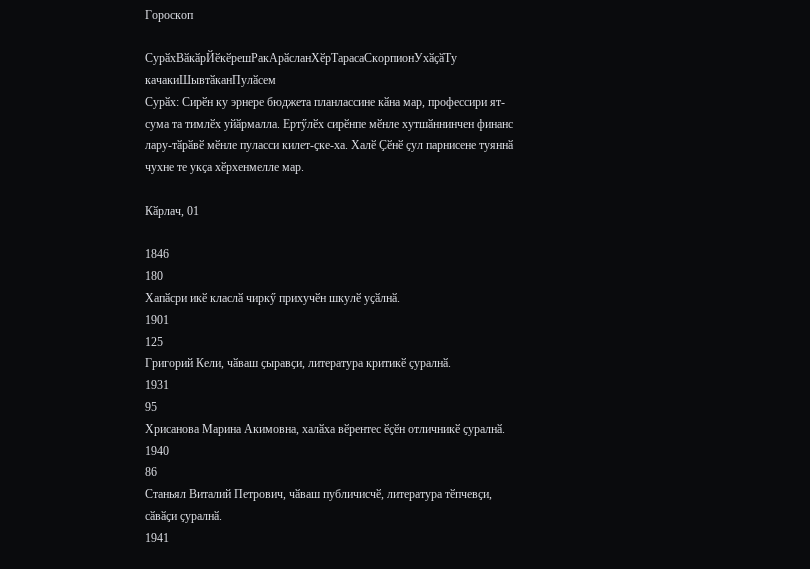Гороскоп

СурӑхВӑкӑрЙӗкӗрешРакАрӑсланХӗрТарасаСкорпионУхӑҫӑТу качакиШывтӑканПулӑсем
Сурӑх: Сирӗн ку эрнере бюджета планлассине кӑна мар, профессири ят-сума та тимлӗх уйӑрмалла. Ертӳлӗх сирӗнпе мӗнле хутшӑннинчен финанс лару-тӑрӑвӗ мӗнле пуласси килет-ҫке-ха. Халӗ Ҫӗнӗ ҫул парнисене туяннӑ чухне те укҫа хӗрхенмелле мар.

Кӑрлач, 01

1846
180
Хапӑсри икӗ класлӑ чиркӳ прихучӗн шкулӗ уҫӑлнӑ.
1901
125
Григорий Кели, чӑваш ҫыравҫи, литература критикӗ ҫуралнӑ.
1931
95
Хрисанова Марина Акимовна, халӑха вӗрентес ӗҫӗн отличникӗ ҫуралнӑ.
1940
86
Станьял Виталий Петрович, чӑваш публичисчӗ, литература тӗпчевҫи, сӑвӑҫи ҫуралнӑ.
1941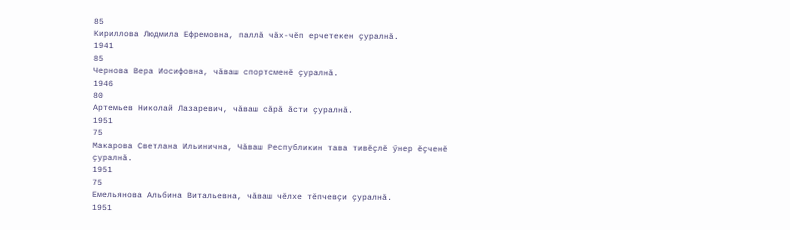85
Кириллова Людмила Ефремовна, паллӑ чӑх-чӗп ерчетекен ҫуралнӑ.
1941
85
Чернова Вера Иосифовна, чӑваш спортсменӗ ҫуралнӑ.
1946
80
Артемьев Николай Лазаревич, чӑваш сӑрӑ ӑсти ҫуралнӑ.
1951
75
Макарова Светлана Ильинична, Чӑваш Республикин тава тивӗҫлӗ ӳнер ӗҫченӗ ҫуралнӑ.
1951
75
Емельянова Альбина Витальевна, чӑваш чӗлхе тӗпчевҫи ҫуралнӑ.
1951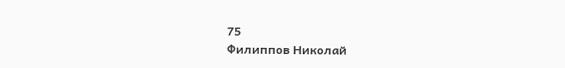75
Филиппов Николай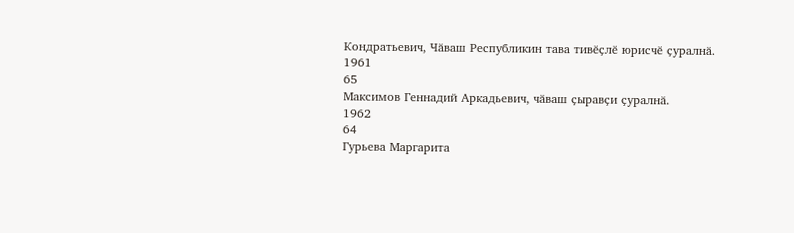Кондратьевич, Чӑваш Республикин тава тивӗҫлӗ юрисчӗ ҫуралнӑ.
1961
65
Максимов Геннадий Аркадьевич, чӑваш ҫыравҫи ҫуралнӑ.
1962
64
Гурьева Маргарита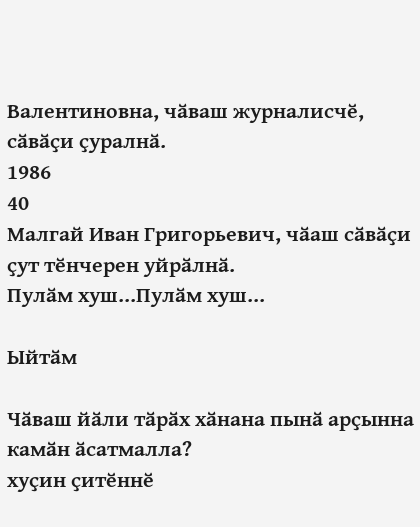Валентиновна, чӑваш журналисчӗ, сӑвӑҫи ҫуралнӑ.
1986
40
Малгай Иван Григорьевич, чӑаш сӑвӑҫи ҫут тӗнчерен уйрӑлнӑ.
Пулӑм хуш...Пулӑм хуш...

Ыйтӑм

Чӑваш йӑли тӑрӑх хӑнана пынӑ арҫынна камӑн ӑсатмалла?
хуҫин ҫитӗннӗ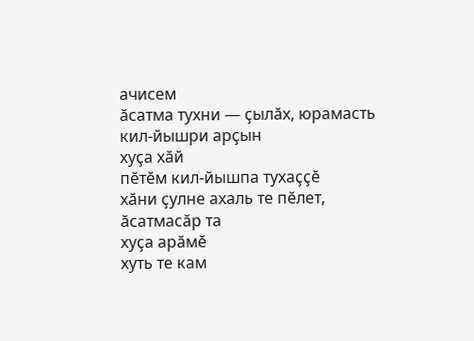ачисем
ӑсатма тухни — ҫылӑх, юрамасть
кил-йышри арҫын
хуҫа хӑй
пӗтӗм кил-йышпа тухаҫҫӗ
хӑни ҫулне ахаль те пӗлет, ӑсатмасӑр та
хуҫа арӑмӗ
хуть те кам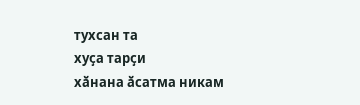тухсан та
хуҫа тарҫи
хӑнана ӑсатма никам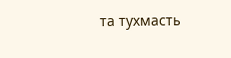та тухмасть